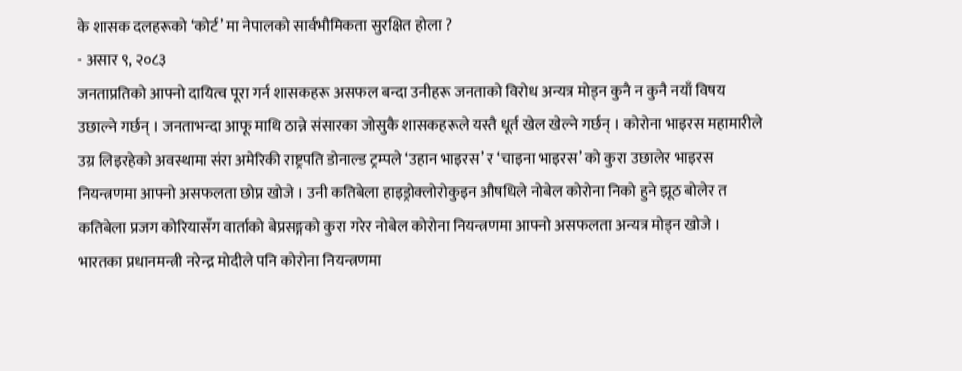के शासक दलहरूको ‘कोर्ट’ मा नेपालको सार्वभौमिकता सुरक्षित होला ?
- असार ९, २०८३
जनताप्रतिको आफ्नो दायित्व पूरा गर्न शासकहरू असफल बन्दा उनीहरू जनताको विरोध अन्यत्र मोड्न कुनै न कुनै नयाँ विषय उछाल्ने गर्छन् । जनताभन्दा आफू माथि ठान्ने संसारका जोसुकै शासकहरूले यस्तै धूर्त खेल खेल्ने गर्छन् । कोरोना भाइरस महामारीले उग्र लिइरहेको अवस्थामा संरा अमेरिकी राष्ट्रपति डोनाल्ड ट्रम्पले ‘उहान भाइरस’ र ‘चाइना भाइरस’ को कुरा उछालेर भाइरस नियन्त्रणमा आफ्नो असफलता छोप्न खोजे । उनी कतिबेला हाइड्रोक्लोरोकुइन औषधिले नोबेल कोरोना निको हुने झूठ बोलेर त कतिबेला प्रजग कोरियासँग वार्ताको बेप्रसङ्गको कुरा गरेर नोबेल कोरोना नियन्त्रणमा आफ्नो असफलता अन्यत्र मोड्न खोजे ।
भारतका प्रधानमन्त्री नरेन्द्र मोदीले पनि कोरोना नियन्त्रणमा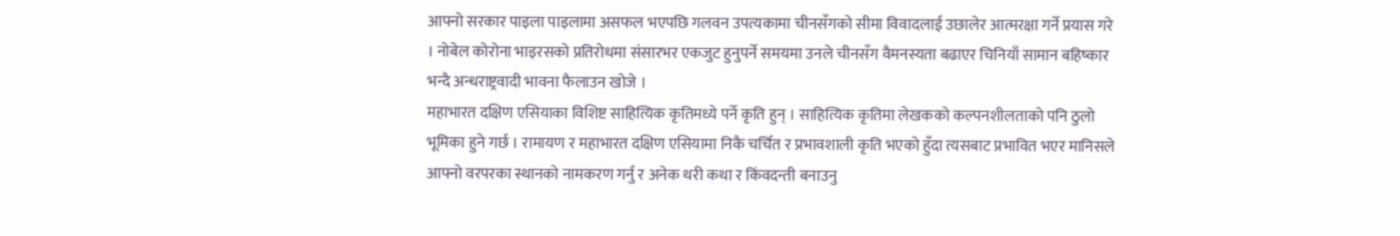आफ्नो सरकार पाइला पाइलामा असफल भएपछि गलवन उपत्यकामा चीनसँगको सीमा विवादलाई उछालेर आत्मरक्षा गर्ने प्रयास गरे । नोबेल कोरोना भाइरसको प्रतिरोधमा संसारभर एकजुट हुनुपर्ने समयमा उनले चीनसँग वैमनस्यता बढाएर चिनियाँ सामान बहिष्कार भन्दै अन्धराष्ट्रवादी भावना फैलाउन खोजे ।
महाभारत दक्षिण एसियाका विशिष्ट साहित्यिक कृतिमध्ये पर्ने कृति हुन् । साहित्यिक कृतिमा लेखकको कल्पनशीलताको पनि ठुलो भूमिका हुने गर्छ । रामायण र महाभारत दक्षिण एसियामा निकै चर्चित र प्रभावशाली कृति भएको हुँदा त्यसबाट प्रभावित भएर मानिसले आफ्नो वरपरका स्थानको नामकरण गर्नु र अनेक थरी कथा र किंवदन्ती बनाउनु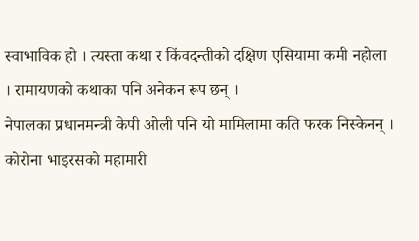स्वाभाविक हो । त्यस्ता कथा र किंवदन्तीको दक्षिण एसियामा कमी नहोला । रामायणको कथाका पनि अनेकन रूप छन् ।
नेपालका प्रधानमन्त्री केपी ओली पनि यो मामिलामा कति फरक निस्केनन् । कोरोना भाइरसको महामारी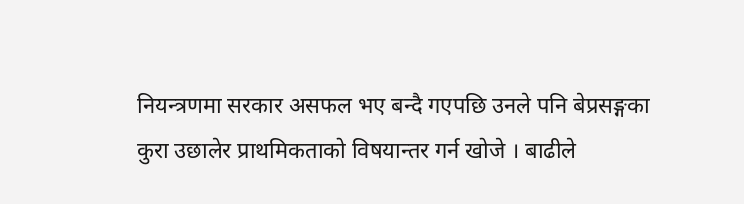नियन्त्रणमा सरकार असफल भए बन्दै गएपछि उनले पनि बेप्रसङ्गका कुरा उछालेर प्राथमिकताको विषयान्तर गर्न खोजे । बाढीले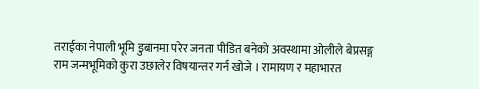तराईका नेपाली भूमि डुबानमा परेर जनता पीडित बनेको अवस्थामा ओलीले बेप्रसङ्ग राम जन्मभूमिको कुरा उछालेर विषयान्तर गर्न खोजे । रामायण र महाभारत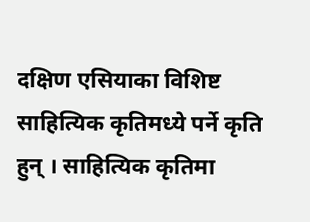दक्षिण एसियाका विशिष्ट साहित्यिक कृतिमध्ये पर्ने कृति हुन् । साहित्यिक कृतिमा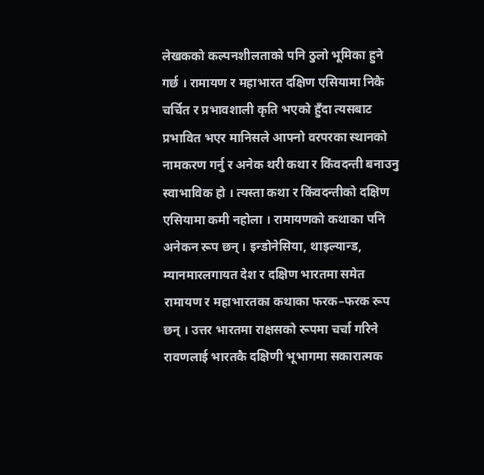लेखकको कल्पनशीलताको पनि ठुलो भूमिका हुने गर्छ । रामायण र महाभारत दक्षिण एसियामा निकै चर्चित र प्रभावशाली कृति भएको हुँदा त्यसबाट प्रभावित भएर मानिसले आफ्नो वरपरका स्थानको नामकरण गर्नु र अनेक थरी कथा र किंवदन्ती बनाउनु स्वाभाविक हो । त्यस्ता कथा र किंवदन्तीको दक्षिण एसियामा कमी नहोला । रामायणको कथाका पनि अनेकन रूप छन् । इन्डोनेसिया, थाइल्यान्ड, म्यानमारलगायत देश र दक्षिण भारतमा समेत रामायण र महाभारतका कथाका फरक–फरक रूप छन् । उत्तर भारतमा राक्षसको रूपमा चर्चा गरिने रावणलाई भारतकै दक्षिणी भूभागमा सकारात्मक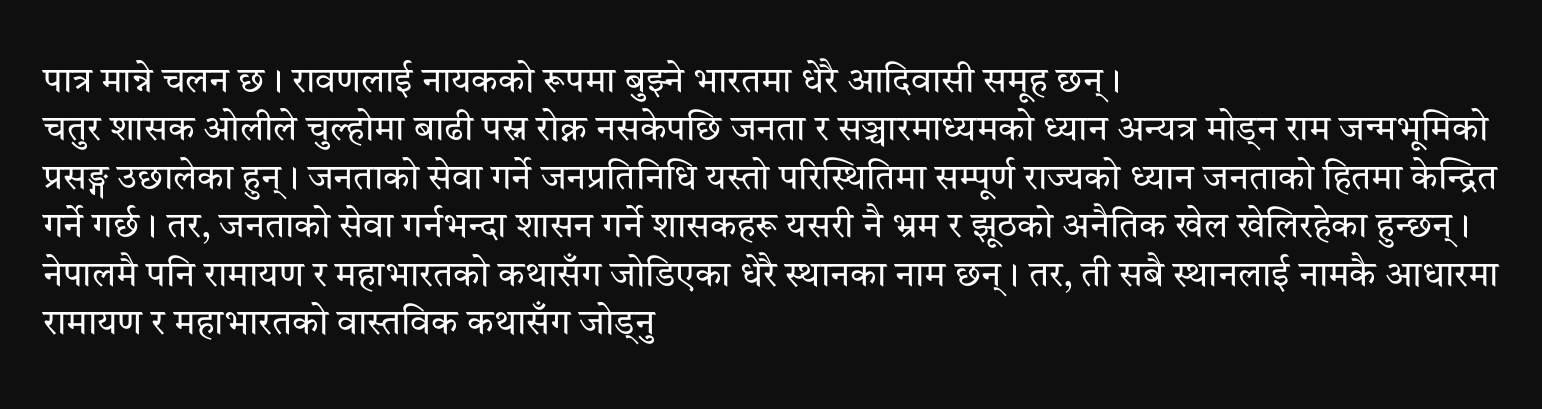पात्र मान्ने चलन छ । रावणलाई नायकको रूपमा बुझ्ने भारतमा धेरै आदिवासी समूह छन् ।
चतुर शासक ओलीले चुल्होमा बाढी पस्न रोक्न नसकेपछि जनता र सञ्चारमाध्यमको ध्यान अन्यत्र मोड्न राम जन्मभूमिको प्रसङ्ग उछालेका हुन् । जनताको सेवा गर्ने जनप्रतिनिधि यस्तो परिस्थितिमा सम्पूर्ण राज्यको ध्यान जनताको हितमा केन्द्रित गर्ने गर्छ । तर, जनताको सेवा गर्नभन्दा शासन गर्ने शासकहरू यसरी नै भ्रम र झूठको अनैतिक खेल खेलिरहेका हुन्छन् ।
नेपालमै पनि रामायण र महाभारतको कथासँग जोडिएका धेरै स्थानका नाम छन् । तर, ती सबै स्थानलाई नामकै आधारमा रामायण र महाभारतको वास्तविक कथासँग जोड्नु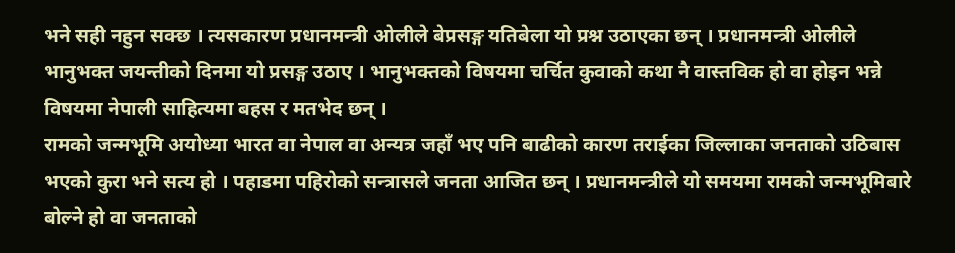भने सही नहुन सक्छ । त्यसकारण प्रधानमन्त्री ओलीले बेप्रसङ्ग यतिबेला यो प्रश्न उठाएका छन् । प्रधानमन्त्री ओलीले भानुभक्त जयन्तीको दिनमा यो प्रसङ्ग उठाए । भानुभक्तको विषयमा चर्चित कुवाको कथा नै वास्तविक हो वा होइन भन्ने विषयमा नेपाली साहित्यमा बहस र मतभेद छन् ।
रामको जन्मभूमि अयोध्या भारत वा नेपाल वा अन्यत्र जहाँ भए पनि बाढीको कारण तराईका जिल्लाका जनताको उठिबास भएको कुरा भने सत्य हो । पहाडमा पहिरोको सन्त्रासले जनता आजित छन् । प्रधानमन्त्रीले यो समयमा रामको जन्मभूमिबारे बोल्ने हो वा जनताको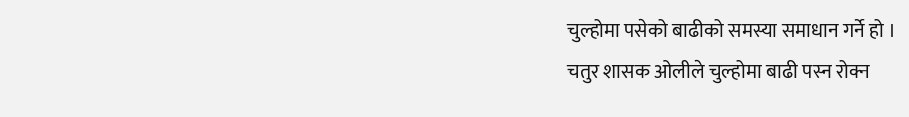चुल्होमा पसेको बाढीको समस्या समाधान गर्ने हो ।
चतुर शासक ओलीले चुल्होमा बाढी पस्न रोक्न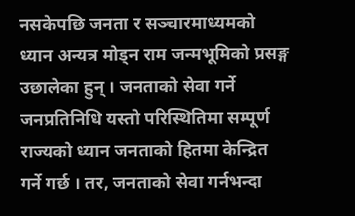नसकेपछि जनता र सञ्चारमाध्यमको ध्यान अन्यत्र मोड्न राम जन्मभूमिको प्रसङ्ग उछालेका हुन् । जनताको सेवा गर्ने जनप्रतिनिधि यस्तो परिस्थितिमा सम्पूर्ण राज्यको ध्यान जनताको हितमा केन्द्रित गर्ने गर्छ । तर, जनताको सेवा गर्नभन्दा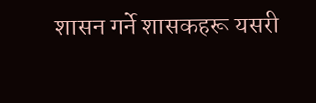शासन गर्ने शासकहरू यसरी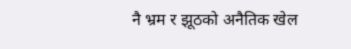नै भ्रम र झूठको अनैतिक खेल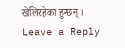खेलिरहेका हुन्छन् ।
Leave a Reply